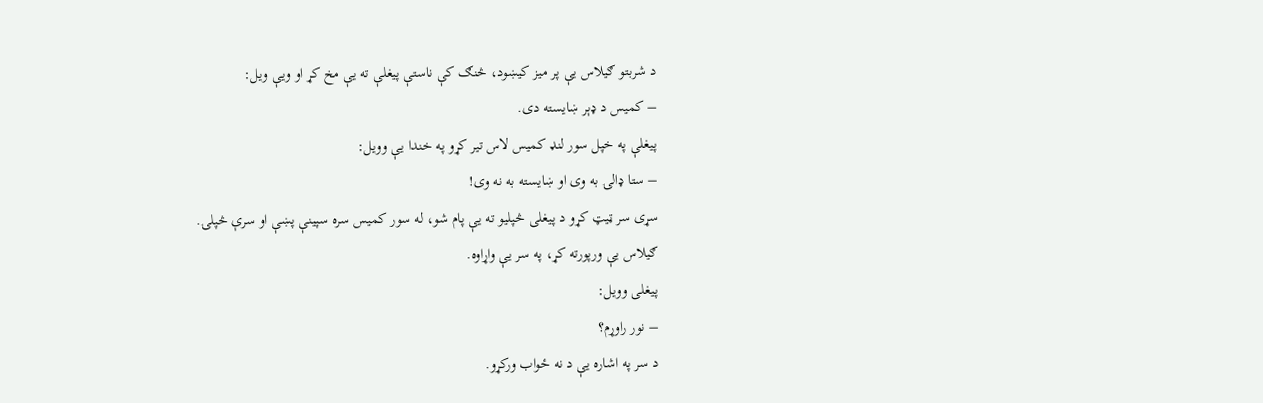د شربتو ګیلاس یې پر میز کیښود، څنګ کې ناستې پیغلې ته یې مخ کړ او ویې ویل:
– کمیس د ډېر ښایسته دی.
پیغلې په خپل سور لنډ کمیس لاس تیر کړو په خندا یې وویل:
– ستا ډالۍ به وی او ښایسته به نه وی!
سړی سر ټیټ کړو د پیغلی څپلیو ته یې پام شو، له سور کمیس سره سپینې پښې او سرې څپلۍ.
ګیلاس یې ورپورته کړ، په سر یې واړاوه.
پیغلی وویل:
– نور راوړم؟
د سر په اشاره یې د نه ځواب ورکړو.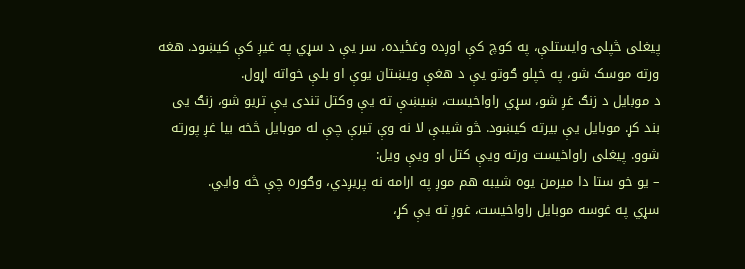پیغلی څپلۍ وایستلې، په کوچ کې اوږده وغځیده، سر یې د سړي په غیږ کې کیښود. هغه ورته موسک شو، په خپلو ګوتو یې د هغې ویښتان یوې او بلې خواته اړول.
د موبایل د زنګ غږ شو، سړي راواخیست، ښیښې ته یې وکتل تندی یې تریو شو، زنګ یی بند کړ. موبایل یې بیرته کیښود. څو شیبې لا نه وې تیرې چې له موبایل څخه بیا غږ پورته شوو. پیغلی راواخیست ورته ویې کتل او ویې ویل:
– یو خو ستا دا میرمن یوه شیبه هم موږ په ارامه نه پریږدي، وګوره چې څه وایي.
سړي په غوسه موبایل راواخیست، غوږ ته یې کړ،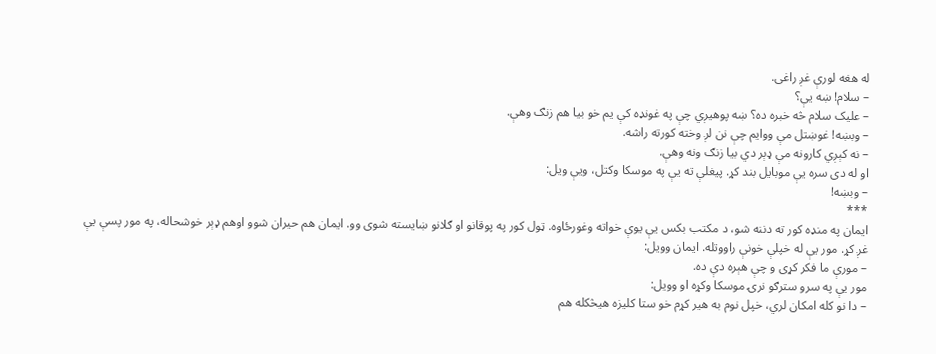له هغه لورې غږ راغی.
– سلام! ښه یې؟
– علیک سلام څه خبره ده؟ ښه پوهیږي چې په غونډه کې یم خو بیا هم زنګ وهې.
– وبښه! غوښتل مې ووایم چې نن لږ وخته کورته راشه.
– نه کېږي کارونه مې ډېر دي بیا زنګ ونه وهې.
او له دی سره یې موبایل بند کړ. پیغلې ته یې په موسکا وکتل، ویې ویل:
– وبښه!
***
ایمان په منډه کور ته دننه شو، د مکتب بکس یې يوې خواته وغورځاوه. ټول کور په پوقانو او ګلانو ښایسته شوی وو. ایمان هم حیران شوو اوهم ډېر خوشحاله، په مور پسې یې غږ کړ. مور یې له خپلې خونې راووتله. ایمان وویل:
– مورې ما فکر کړی و چې هېره دې ده.
مور یې په سرو سترګو نرۍ موسکا وکړه او وویل:
– دا نو کله امکان لري، خپل نوم به هیر کړم خو ستا کلیزه هیڅکله هم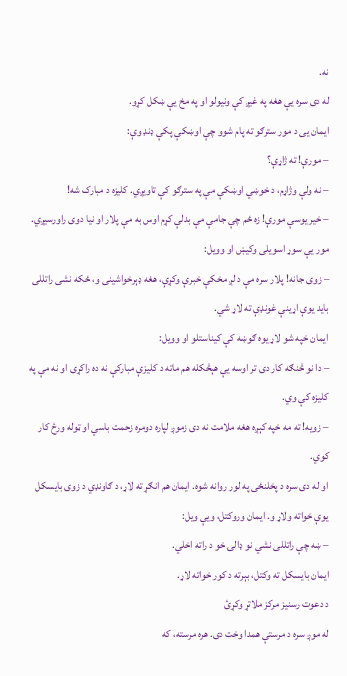نه.
له دی سره یې هغه په غیږ کې ونیولو او په مخ یې ښکل کړو.
ایمان یی د مور سترګو ته پام شوو چې اوښکې پکې ډنډ وې:
– مورې! ته ژاړې؟
– نه ولې وژاړم، د خوښي اوښکې مې په سترګو کې تاویږي. کلیزه د مبارک شه!
– خير يوسې مورې! زه ځم چې جامې مې بدلې کړم اوس به مې پلار او نیا دوی راورسیږي.
مور یې سوړ اسویلی وکیښ او وویل:
– زوی جانه! پلار سره مې د لږ مخکې خبرې وکړې، هغه ډېرخواشینی و، ځکه نشی راتللی باید یوې اړینې غونډې ته لاړ شي.
ایمان خپه شو لاړ یوه ګوښه کې کیناستلو او وویل:
– دا نو څنګه کار دی تر اوسه یې هېڅکله هم ماته د کلیزې مبارکې نه ده راکړی او نه مې په کلیزه کې وي.
– زویه! ته مه خپه کېږه هغه ملامت نه دی زموږ لپاره دومره زحمت باسي او ټوله ورځ کار کوي.
او له دی سره د پخلنځی په لور روانه شوه. ایمان هم انګړ ته لاړ، د ګاونډي د زوی بايسکل يوې خواته ولاړ و. ايمان وروکتل، ویې ويل:
– ښه چې راتللی نشي نو ډالۍ خو د راته اخلي.
ايمان بايسکل ته وکتل، بېرته د کور خواته لاړ.
د دعوت رسنیز مرکز ملاتړ وکړئ
له موږ سره د مرستې همدا وخت دی. هره مرسته، که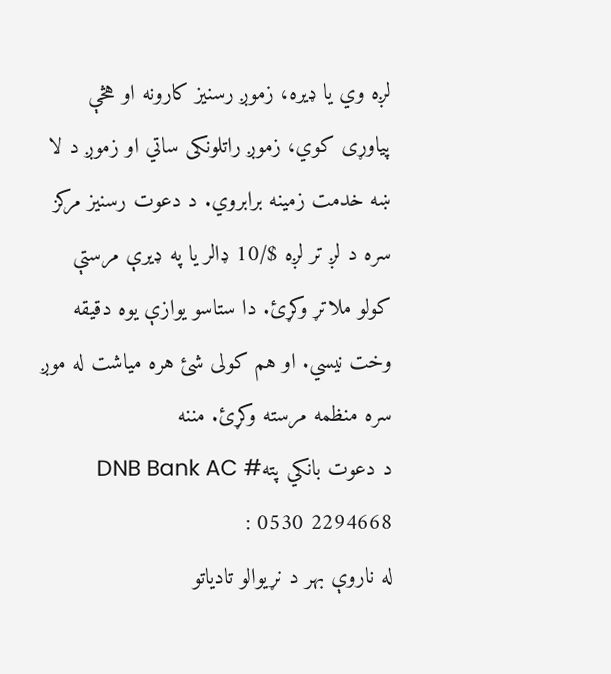لږه وي یا ډیره، زموږ رسنیز کارونه او هڅې پیاوړی کوي، زموږ راتلونکی ساتي او زموږ د لا ښه خدمت زمینه برابروي. د دعوت رسنیز مرکز سره د لږ تر لږه $/10 ډالر یا په ډیرې مرستې کولو ملاتړ وکړئ. دا ستاسو یوازې یوه دقیقه وخت نیسي. او هم کولی شئ هره میاشت له موږ سره منظمه مرسته وکړئ. مننه
د دعوت بانکي پتهDNB Bank AC # 0530 2294668 :
له ناروې بهر د نړیوالو تادیاتو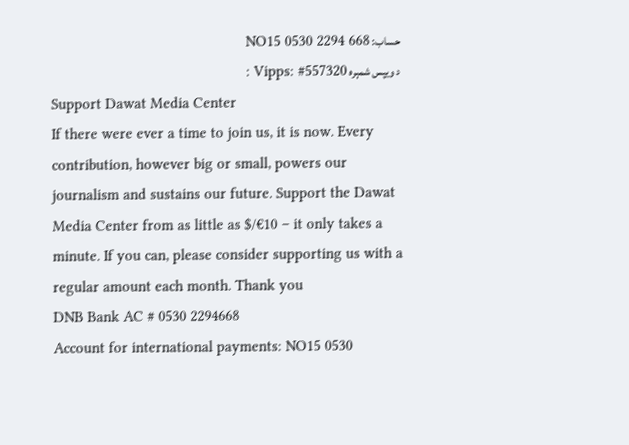حساب: NO15 0530 2294 668
د ویپس شمېره Vipps: #557320 :
Support Dawat Media Center
If there were ever a time to join us, it is now. Every contribution, however big or small, powers our journalism and sustains our future. Support the Dawat Media Center from as little as $/€10 – it only takes a minute. If you can, please consider supporting us with a regular amount each month. Thank you
DNB Bank AC # 0530 2294668
Account for international payments: NO15 0530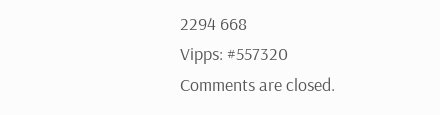2294 668
Vipps: #557320
Comments are closed.